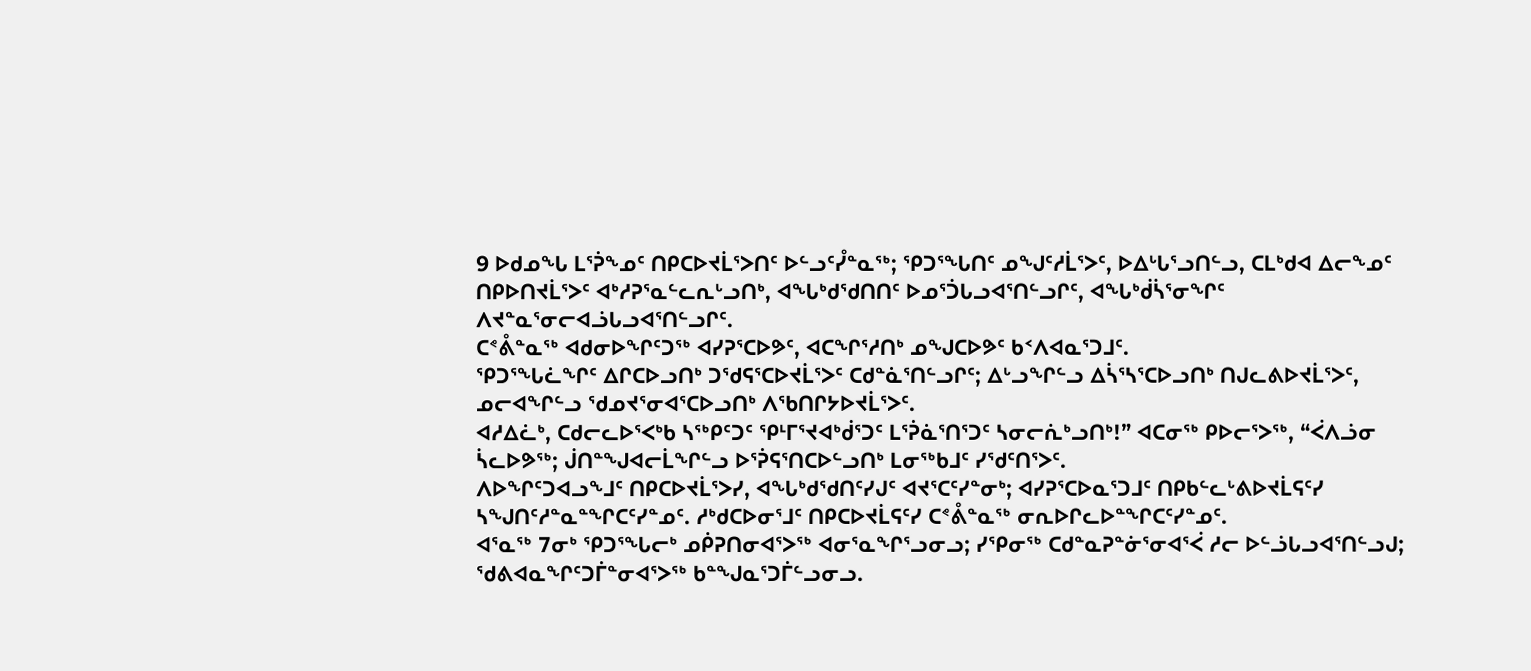9 ᐅᑯᓄᖓ ᒪᕐᕉᖕᓄᑦ ᑎᑭᑕᐅᔪᒫᕐᐳᑎᑦ ᐅᓪᓗᑦᓮᓐᓇᖅ; ᕿᑐᕐᖓᑎᑦ ᓄᖑᑦᓱᒫᕐᐳᑦ, ᐅᐃᒡᒐᕐᓗᑎᓪᓗ, ᑕᒪᒃᑯᐊ ᐃᓕᖕᓄᑦ ᑎᑭᐅᑎᔪᒫᕐᐳᑦ ᐊᒃᓱᕈᕐᓇᓪᓚᕆᒡᓗᑎᒃ, ᐊᖓᒃᑯᖁᑎᑎᑦ ᐅᓄᕐᑑᒐᓗᐊᕐᑎᓪᓗᒋᑦ, ᐊᖓᒃᑰᓵᕐᓂᖏᑦ ᐱᔪᓐᓇᕐᓂᓕᐊᓘᒐᓗᐊᕐᑎᓪᓗᒋᑦ.
ᑕᕝᕔᓐᓇᖅ ᐊᑯᓂᐅᖏᑦᑐᖅ ᐊᓯᕈᕐᑕᐅᕗᑦ, ᐊᑕᖏᕐᓱᑎᒃ ᓄᖑᑕᐅᕗᑦ ᑲᑉᐱᐊᓇᕐᑐᒧᑦ.
ᕿᑐᕐᖓᓛᖏᑦ ᐃᒋᑕᐅᓗᑎᒃ ᑐᖁᕋᕐᑕᐅᔪᒫᕐᐳᑦ ᑕᑯᓐᓈᕐᑎᓪᓗᒋᑦ; ᐃᒡᓗᖏᓪᓗ ᐃᓵᕐᓴᕐᑕᐅᓗᑎᒃ ᑎᒍᓚᕕᐅᔪᒫᕐᐳᑦ, ᓄᓕᐊᖏᓪᓗ ᖁᓄᔪᕐᓂᐊᕐᑕᐅᓗᑎᒃ ᐱᖃᑎᒋᔭᐅᔪᒫᕐᐳᑦ.
ᐊᓱᐃᓛᒃ, ᑕᑯᓕᓚᐅᕐᐸᒃᑲ ᓴᖅᑭᑦᑐᑦ ᕿᒻᒥᕐᔪᐊᒃᑰᕐᑐᑦ ᒪᕐᕉᓈᕐᑎᕐᑐᑦ ᓴᓂᓕᕇᒃᓗᑎᒃ!” ᐊᑕᓂᖅ ᑭᐅᓕᕐᐳᖅ, “ᐹᐱᓘᓂ ᓵᓚᐅᕗᖅ; ᒎᑎᓐᖑᐊᓕᒫᖏᓪᓗ ᐅᕐᕉᕋᕐᑎᑕᐅᓪᓗᑎᒃ ᒪᓂᖅᑲᒧᑦ ᓯᖁᑦᑎᕐᐳᑦ.
ᐱᐅᖏᑦᑐᐊᓗᖕᒧᑦ ᑎᑭᑕᐅᔪᒫᕐᐳᓯ, ᐊᖓᒃᑯᖁᑎᑦᓯᒍᑦ ᐊᔪᕐᑕᑦᓯᓐᓂᒃ; ᐊᓯᕈᕐᑕᐅᓇᕐᑐᒧᑦ ᑎᑭᑲᓪᓚᒡᕕᐅᔪᒫᕋᑦᓯ ᓴᖑᑎᑦᓱᓐᓇᓐᖏᑕᑦᓯᓐᓄᑦ. ᓱᒃᑯᑕᐅᓂᕐᒧᑦ ᑎᑭᑕᐅᔪᒫᕋᑦᓯ ᑕᕝᕔᓐᓇᖅ ᓂᕆᐅᒋᓚᐅᓐᖏᑕᑦᓯᓐᓄᑦ.
ᐊᕐᓇᖅ 7ᓂᒃ ᕿᑐᕐᖓᓕᒃ ᓄᑮᕈᑎᓂᐊᕐᐳᖅ ᐊᓂᕐᓇᖏᕐᓗᓂᓗ; ᓯᕿᓂᖅ ᑕᑯᓐᓇᕈᓐᓃᕐᓂᐊᕐᐹ ᓱᓕ ᐅᓪᓘᒐᓗᐊᕐᑎᓪᓗᒍ; ᖁᕕᐊᓇᖏᑦᑐᒦᓐᓂᐊᕐᐳᖅ ᑲᓐᖑᓇᕐᑐᒦᓪᓗᓂᓗ.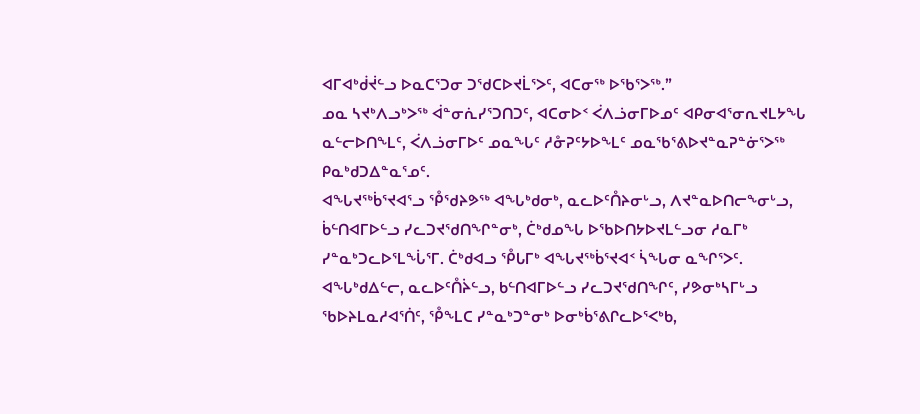ᐊᒥᐊᒃᑰᔫᓪᓗ ᐅᓇᑕᕐᑐᓂ ᑐᖁᑕᐅᔪᒫᕐᐳᑦ, ᐊᑕᓂᖅ ᐅᖃᕐᐳᖅ.”
ᓄᓇ ᓴᔪᒃᐱᓗᒃᐳᖅ ᐋᓐᓂᕇᓯᕐᑐᑎᑐᑦ, ᐊᑕᓂᐅᑉ ᐹᐱᓘᓂᒥᐅᓄᑦ ᐊᑭᓂᐊᕐᓂᕆᔪᒪᔭᖓ ᓇᓪᓕᐅᑎᖕᒪᑦ, ᐹᐱᓘᓂᒥᐅᑦ ᓄᓇᖓᑦ ᓱᓁᕈᑦᔭᐅᖕᒪᑦ ᓄᓇᖃᕐᕕᐅᔪᓐᓇᕈᓐᓃᕐᐳᖅ ᑭᓇᒃᑯᑐᐃᓐᓇᕐᓄᑦ.
ᐊᖓᔪᖅᑳᕐᔪᐊᕐᓗ ᕾᖁᔨᕗᖅ ᐊᖓᒃᑯᓂᒃ, ᓇᓚᐅᑦᑍᔨᓂᒡᓗ, ᐱᔪᓐᓇᐅᑎᓕᖕᓂᒡᓗ, ᑳᓪᑎᐊᒥᐅᓪᓗ ᓯᓚᑐᔪᖁᑎᖏᓐᓂᒃ, ᑖᒃᑯᓄᖓ ᐅᖃᐅᑎᔭᐅᔪᒪᓪᓗᓂ ᓱᓇᒥᒃ ᓯᓐᓇᒃᑐᓚᐅᕐᒪᖔᕐᒥ. ᑖᒃᑯᐊᓗ ᕾᒐᒥᒃ ᐊᖓᔪᖅᑳᕐᔪᐊᑉ ᓵᖓᓂ ᓇᖏᕐᐳᑦ.
ᐊᖓᒃᑯᐃᓪᓕ, ᓇᓚᐅᑦᑍᔩᓪᓗ, ᑲᓪᑎᐊᒥᐅᓪᓗ ᓯᓚᑐᔪᖁᑎᖏᑦ, ᓯᕗᓂᒃᓴᒥᒡᓗ ᖃᐅᔨᒪᓇᓱᐊᕐᑏᑦ, ᕾᖕᒪᑕ ᓯᓐᓇᒃᑐᓐᓂᒃ ᐅᓂᒃᑳᕐᕕᒋᓚᐅᕐᐸᒃᑲ,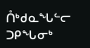ᑍᒃᑯᓇᖓᓪᓕ ᑐᑭᖓᓂᒃ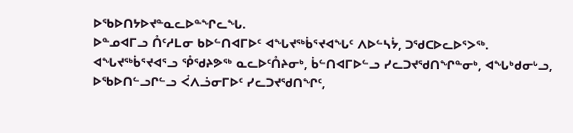ᐅᖃᐅᑎᔭᐅᔪᓐᓇᓚᐅᓐᖏᓚᖓ.
ᐅᓐᓄᐊᒥᓗ ᑍᑦᓱᒪᓂ ᑲᐅᓪᑎᐊᒥᐅᑦ ᐊᖓᔪᖅᑳᕐᔪᐊᖓᑦ ᐱᐅᓪᓴᔮ, ᑐᖁᑕᐅᓚᐅᕐᐳᖅ.
ᐊᖓᔪᖅᑳᕐᔪᐊᕐᓗ ᕾᖁᔨᕗᖅ ᓇᓚᐅᑦᑍᔨᓂᒃ, ᑳᓪᑎᐊᒥᐅᓪᓗ ᓯᓚᑐᔪᖁᑎᖏᓐᓂᒃ, ᐊᖓᒃᑯᓂᒡᓗ, ᐅᖃᐅᑎᓪᓗᒋᓪᓗ ᐹᐱᓘᓂᒥᐅᑦ ᓯᓚᑐᔪᖁᑎᖏᑦ,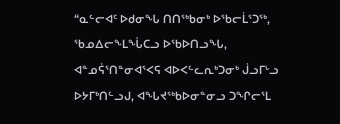“ᓇᓪᓕᐊᑦ ᐅᑯᓂᖓ ᑎᑎᖅᑲᓂᒃ ᐅᖃᓕᒫᕐᑐᖅ, ᖃᓄᐃᓕᖕᒪᖔᑕᓗ ᐅᖃᐅᑎᓗᖓ, ᐊᓐᓄᕌᕐᑎᓐᓂᐊᕐᐸᕋ ᐊᐅᐸᓪᓚᕆᒃᑐᓂᒃ ᒎᓗᒥᒡᓗ ᐅᔭᒥᒃᑎᓪᓗᒍ, ᐊᖓᔪᖅᑲᐅᓂᓐᓂᓗ ᑐᖏᓕᕐᒪ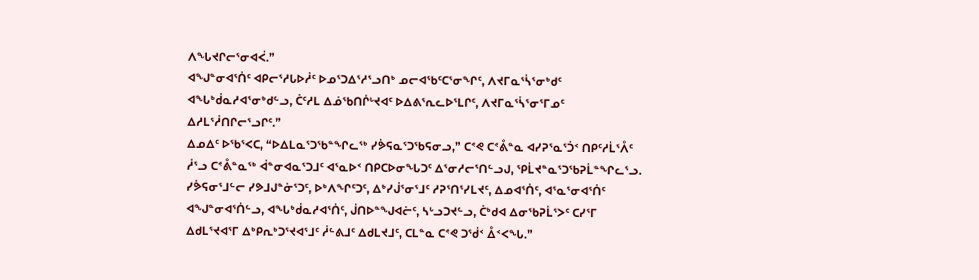ᐱᖓᔪᒋᓕᕐᓂᐊᐹ.”
ᐊᖑᓐᓂᐊᕐᑏᑦ ᐊᑭᓕᕐᓱᒐᐅᓲᑦ ᐅᓄᕐᑐᐃᕐᓱᕐᓗᑎᒃ ᓄᓕᐊᖃᑦᑕᕐᓂᖏᑦ, ᐱᔪᒥᓇᕐᓵᕐᓂᒃᑯᑦ ᐊᖓᒃᑰᓇᓱᐊᕐᓂᒃᑯᓪᓗ, ᑖᑦᓱᒪ ᐃᓅᖃᑎᒌᒡᔪᐊᑦ ᐅᐃᕕᕐᕆᓚᐅᕐᒪᒋᑦ, ᐱᔪᒥᓇᕐᓵᕐᓂᕐᒥᓄᑦ ᐃᓱᒪᕐᓲᑎᒋᓕᕐᓗᒋᑦ.”
ᐃᓄᐃᑦ ᐅᖃᕐᐸᑕ, “ᐅᐃᒪᓇᕐᑐᖃᓐᖏᓚᖅ ᓯᕘᕋᓇᕐᑐᖃᕋᓂᓗ,” ᑕᕝᕙ ᑕᕝᕔᓐᓇ ᐊᓯᕈᕐᓇᕐᑑᑉ ᑎᑭᑦᓱᒫᕐᐰᑦ ᓲᕐᓗ ᑕᕝᕔᓐᓇᖅ ᐋᓐᓂᐊᓇᕐᑐᒧᑦ ᐊᕐᓇᐅᑉ ᑎᑭᑕᐅᓂᖓᑐᑦ ᐃᕐᓂᓱᓕᕐᑎᓪᓗᒍ, ᕿᒫᔪᓐᓇᕐᑐᖃᕈᒫᓐᖏᓚᕐᓗ.
ᓯᕘᕋᓂᕐᒧᓪᓕ ᓯᕗᒧᒍᓐᓃᕐᑐᑦ, ᐅᒃᐱᖏᑦᑐᑦ, ᐃᒃᓯᒎᕐᓂᕐᒧᑦ ᓱᕈᕐᑎᕐᓯᒪᔪᑦ, ᐃᓄᐊᕐᑏᑦ, ᐊᕐᓇᕐᓂᐊᕐᑏᑦ ᐊᖑᓐᓂᐊᕐᑏᓪᓗ, ᐊᖓᒃᑰᓇᓱᐊᕐᑏᑦ, ᒎᑎᐅᓐᖑᐊᓖᑦ, ᓴᒡᓗᑐᔪᓪᓗ, ᑖᒃᑯᐊ ᐃᓂᖃᕈᒫᕐᐳᑦ ᑕᓯᕐᒥ ᐃᑯᒪᕐᔪᐊᕐᒥ ᐃᒃᑭᕆᒃᑐᕐᔪᐊᕐᒧᑦ ᓲᓪᕕᒧᑦ ᐃᑯᒪᔪᒧᑦ, ᑕᒪᓐᓇ ᑕᕝᕙ ᑐᖂᑉ ᐂᑉᐸᖓ.”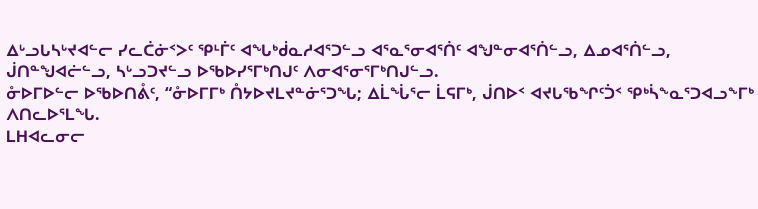ᐃᒡᓗᒐᓴᒡᔪᐊᓪᓕ ᓯᓚᑖᓃᑉᐳᑦ ᕿᒻᒦᑦ ᐊᖓᒃᑰᓇᓱᐊᕐᑐᓪᓗ ᐊᕐᓇᕐᓂᐊᕐᑏᑦ ᐊᖑᓐᓂᐊᕐᑏᓪᓗ, ᐃᓄᐊᕐᑏᓪᓗ, ᒎᑎᓐᖑᐊᓖᓪᓗ, ᓴᒡᓗᑐᔪᓪᓗ ᐅᖃᐅᓯᕐᒥᒃᑎᒍᑦ ᐱᓂᐊᕐᓂᕐᒥᒃᑎᒍᓪᓗ.
ᓁᐅᒥᐅᓪᓕ ᐅᖃᐅᑎᕔᑦ, “ᓁᐅᒥᒥᒃ ᑍᔭᐅᔪᒪᔪᓐᓃᕐᑐᖓ; ᐃᒫᖔᕐᓕ ᒫᕋᒥᒃ, ᒎᑎᐅᑉ ᐊᔪᒐᖃᖏᑦᑑᑉ ᕿᒃᓵᖕᓇᕐᑐᐊᓗᖕᒥᒃ ᐱᑎᓚᐅᕐᒪᖓ.
ᒪᕼᐊᓚᓂᓕ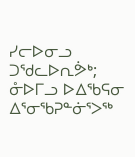ᓯᓕᐅᓂᓗ ᑐᖁᓚᐅᕆᕘᒃ; ᓁᐅᒥᓗ ᐅᐃᖃᕋᓂ ᐃᕐᓂᖃᕈᓐᓃᕐᐳᖅ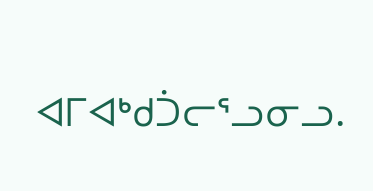ᐊᒥᐊᒃᑯᑑᓕᕐᓗᓂᓗ.